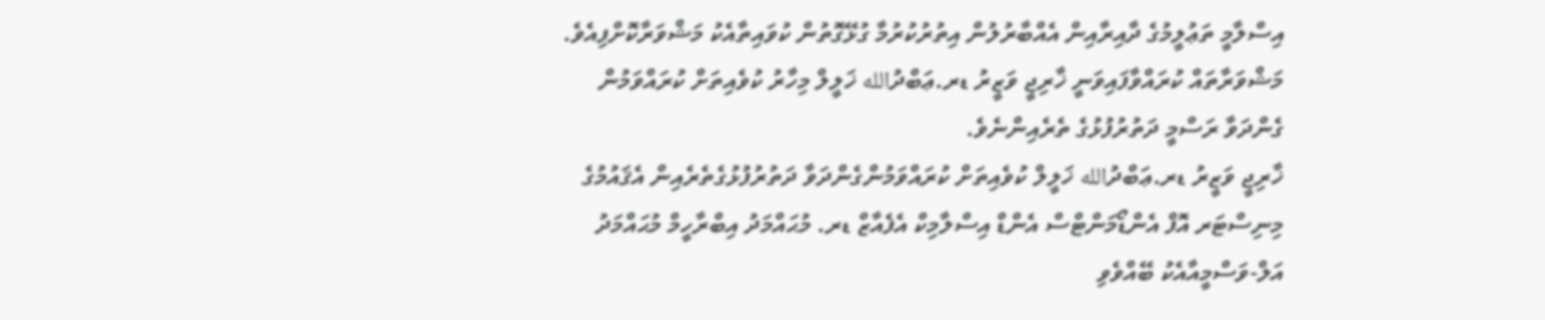އިސްލާމީ ތަޢުލީމުގެ ދާއިރާއިން އެއްބާރުލުން އިތުރުކުރުމާ ގުޅޭގޮތުން ކުވައިތާއެކު މަޝްވަރާކޮށްފިއެވެ.
މަޝްވަރާތައް ކުރައްވާފައިވަނީ ޚާރިޖީ ވަޒީރު ޑރ.ޢަބްދުالله ޚަލީލް މިހާރު ކުވެއިތަށް ކުރައްވަމުން ގެންދަވާ ރަސްމީ ދަތުރުފުޅުގެ ތެރެއިންނެވެ.
ޚާރިޖީ ވަޒީރު ޑރ.ޢަބްދުالله ޚަލީލް ކުވެއިތަށް ކުރައްވަމުންގެންދަވާ ދަތުރުފުޅުގެތެރެއިން އެޤައުމުގެ މިނިސްޓަރ އޮފް އެންޑޯމަންޓްސް އެންޑް އިސްލާމިކް އެފެއާޒް ޑރ. މުޙައްމަދު އިބްރާހީމް މުޙައްމަދު އަލް-ވަސްމީއާއެކު ބޭއްވެވި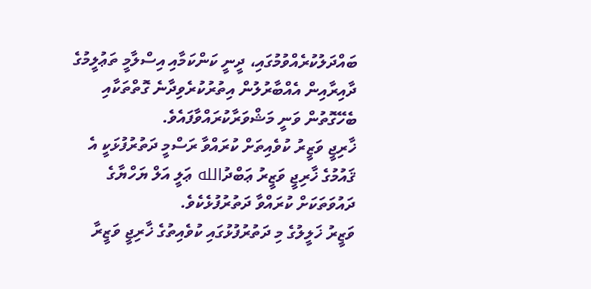ބައްދަލުކުރެއްވުމުގައި، ދީނީ ކަންކަމާއި އިސްލާމީ ތަޢުލީމުގެ ދާއިރާއިން އެއްބާރުލުން އިތުރުކުރެވިދާނެ ގޮތްތަކާއި ބެހޭގޮތުން ވަނީ މަޝްވަރާކުރައްވާފައެވެ.
ޚާރިޖީ ވަޒީރު ކުވެއިތަށް ކުރައްވާ ރަސްމީ ދަތުރުފުޅަކީ އެ ޤައުމުގެ ޚާރިޖީ ވަޒީރު ޢަބްދުالله ޢަލީ އަލް ޔަހްޔާގެ ދައުވަތަކަށް ކުރައްވާ ދަތުރުފުޅެކެވެ.
ވަޒީރު ޚަލީލުގެ މި ދަތުރުފުޅުގައި ކުވެއިތުގެ ޚާރިޖީ ވަޒީރާ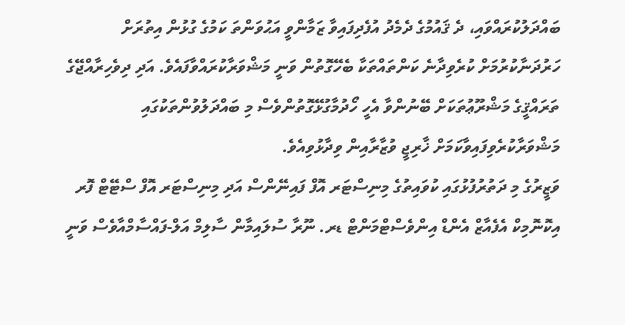ބައްދަލުކުރައްވައި، ދެ ޤައުމުގެ ދެމެދު އުފެދިފައިވާ ޒަމާންވީ އަޙުވަންތަ ކަމުގެ ގުޅުން އިތުރަށް ހަރުދަނާކުރުމަށް ކުރެވިދާނެ ކަންތައްތަކާ ބެހޭގޮތުން ވަނީ މަޝްވަރާކުރައްވާފައެވެ. އަދި ދިވެހިރާއްޖޭގެ ތަރައްޤީގެ މަޝްރޫޢުތަކަށް ބޭނުންވާ އެހީ ހޯދުމާގުޅޭގޮތުންވެސް މި ބައްދަލުވުންތަކުގައި މަޝްވަރާކުރެވިފައިވާކަމަށް ޚާރިޖީ ވުޒާރާއިން ވިދާޅުވިއެވެ.
ވަޒީރުގެ މި ދަތުރުފުޅުގައި ކުވައިތުގެ މިނިސްޓަރ އޮފް ފައިނޭންސް އަދި މިނިސްޓަރ އޮފް ސްޓޭޓް ފޮރ އިކޮނޮމިކް އެފެއާޒް އެންޑް އިންވެސްޓްމަންޓް ޑރ. ނޫރާ ސުލައިމާން ސާލިމް އަލް-ފައްސާމްއާވެސް ވަނީ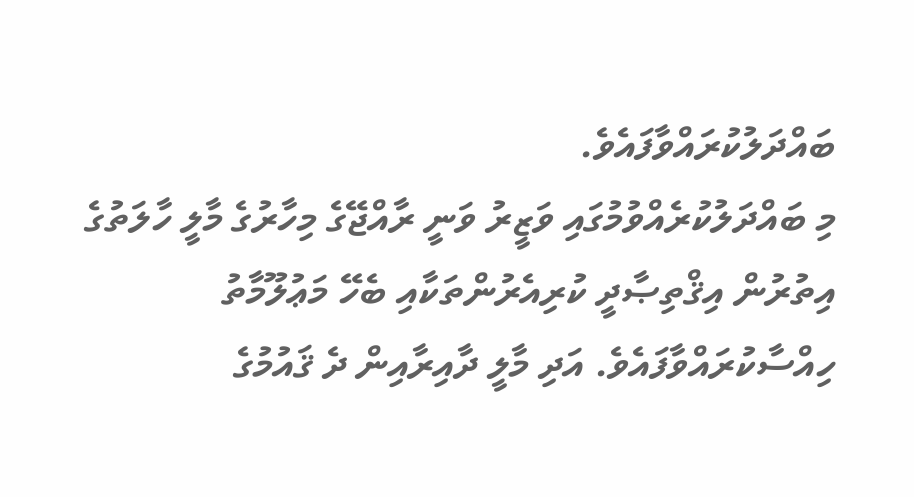ބައްދަލުކުރައްވާފައެވެ.
މި ބައްދަލުކުރެއްވުމުގައި ވަޒީރު ވަނީ ރާއްޖޭގެ މިހާރުގެ މާލީ ހާލަތުގެ އިތުރުން އިޤްތިޞާދީ ކުރިއެރުންތަކާއި ބެހޭ މަޢުލޫމާތު ހިއްސާކުރައްވާފައެވެ. އަދި މާލީ ދާއިރާއިން ދެ ޤައުމުގެ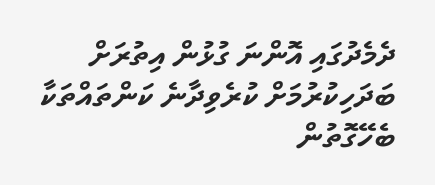ދެމެދުގައި އޮންނަ ގުޅުން އިތުރަށް ބަދަހިކުރުމަށް ކުރެވިދާނެ ކަންތައްތަކާ ބެހޭގޮތުން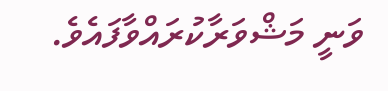ވަނީ މަޝްވަރާކުރައްވާފައެވެ.